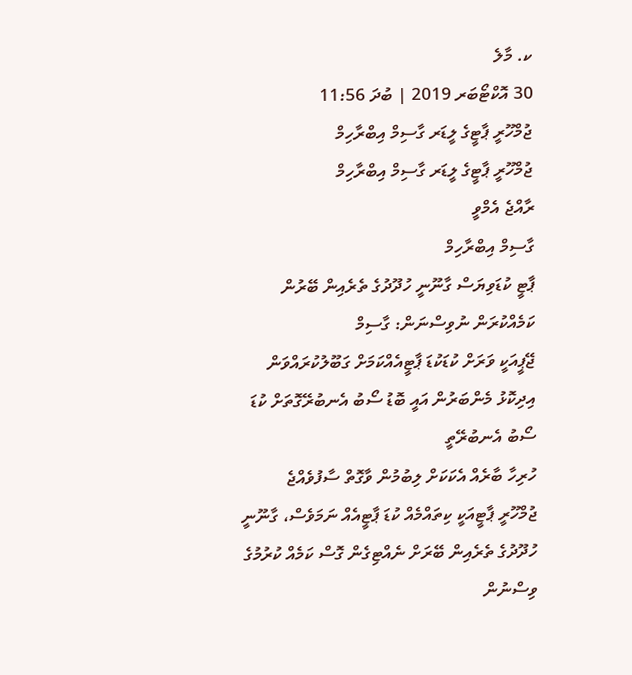ކ. މާލެ
30 އޮކްޓޯބަރ 2019 | ބުދަ 11:56
ޖުމްހޫރީ ޕާޓީގެ ލީޑަރ ގާސިމް އިބްރާހިމް
ޖުމްހޫރީ ޕާޓީގެ ލީޑަރ ގާސިމް އިބްރާހިމް
ރާއްޖެ އެމްވީ
ގާސިމް އިބްރާހިމް
ޕާޓީ ކުޑަވިޔަސް ގާނޫނީ ހުދޫދުގެ ތެރެއިން ބޭރުން ކަމެއްކުރަން ނުވިސްނަން: ގާސިމް
ޖޭޕީއަކީ ވަރަށް ކުޑަކުޑަ ޕާޓީއެއްކަމަށް ގަބޫލުކުރައްވަން
އިދިކޮޅު މެންބަރުން އައީ ބޮޑު ސޯބު އެނބުރޭގޮތަށް ކުޑަ ސޯބު އެނބުރޭތީ
ހުރިހާ ބާރެއް އެކަކަށް ލިބުމުން ވާގޮތް ސާފުވެއްޖެ
ޖުމްހޫރީ ޕާޓީއަކީ ކިތައްމެއް ކުޑަ ޕާޓީއެއް ނަމަވެސް، ގާނޫނީ ހުދޫދުގެ ތެރެއިން ބޭރަށް ނެއްޓިގެން ގޮސް ކަމެއް ކުރުމުގެ ވިސްނުން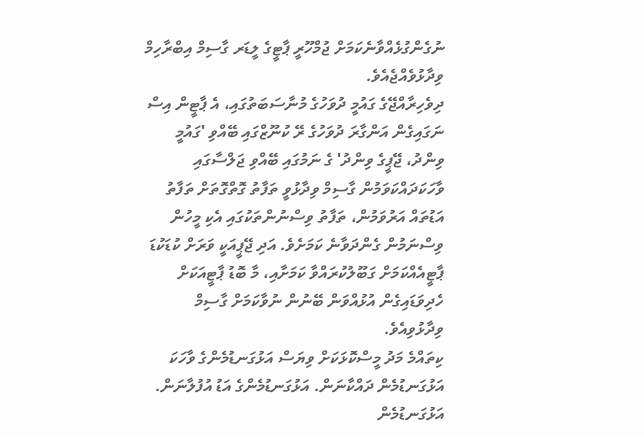ނުގެންގުޅެއްވާނެކަމަށް ޖުމްހޫރީ ޕާޓީގެ ލީޑަރ ގާސިމް އިބްރާހިމް ވިދާޅުވެއްޖެއެވެ.
ދިވެހިރާއްޖޭގެ ގައުމީ ދުވަހުގެ މުނާސަބަތުގައި، އެ ޕާޓީން އިސް ނަގައިގެން އަންގާރަ ދުވަހުގެ ރޭ ކުނޫޒްގައި ބޭއްވި 'ގައުމީ ވިންދު، ޖޭޕީގެ ވިންދު' ގެ ނަމުގައި ބޭއްވި ޖަލްސާގައި ވާހަކަދައްކަވަމުން ގާސިމް ވިދާޅުވީ ތަފާތު ގޮތްގޮތަށް ތަފާތު އަޑުތައް އަރުވަމުން، ތަފާތު ވިސްނުންތަކުގައި އެކި މީހުން ވިސްނަމުން ގެންދަވާނެ ކަމަށެވެ. އަދި ޖޭޕީއަކީ ވަރަށް ކުޑަކުޑަ ޕާޓީއެއްކަމަށް ގަބޫލުކުރައްވާ ކަމަށާއި، މާ ބޮޑު ޕާޓީއަކަށް ހެދިވަޑައިގެން އުޅުއްވަން ބޭނުން ނުވާކަމަށް ގާސިމް ވިދާޅުވިއެވެ.
ކިތައްމެ މަދު މީސްކޮޅަކަށް ވިޔަސް އަޅުގަނޑުމެންގެ ވާހަކަ އަޅުގަނޑުމެން ދައްކާނަން. އަޅުގަނޑުމެންގެ އަޑު އުފުލާނަން. އަޅުގަނޑުމެން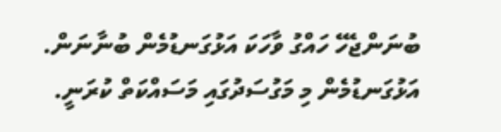ބުނަންޖެހޭ ހައްގު ވާހަކަ އަޅުގަނޑުމެން ބުނާނަން. އަޅުގަނޑުމެން މި މަގުސަދުގައި މަސައްކަތް ކުރަނީ.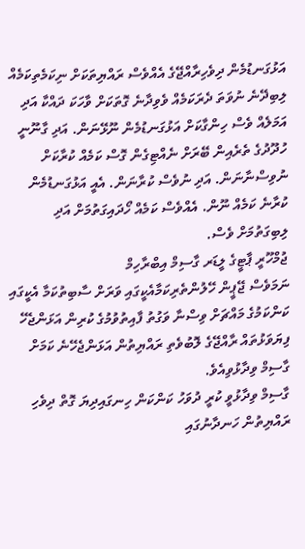އަޅުގަނޑުމެން ދިވެހިރާއްޖޭގެ އެއްވެސް ރައްޔިތަކަށް ނިކަމެތިކަމެއް ލިބިދޭނެ ނުވަތަ ދެރަކަމެއް ވެވިދާނެ ގޮތަކަށް ވާހަކަ ދައްކާ އަދި އަމަލެއް ވެސް ހިންގާކަށް އަޅުގަނޑުމެން ނޫޅޭނަން. އަދި ގާނޫނީ ހުދޫދުގެ ތެރެއިން ބޭރަށް ނެއްޓިގެން ގޮސް ކަމެއް ކުރާކަށް ނުވިސްނާނަން. އަދި ނުވެސް ކުރާނަން. އެއީ އަޅުގަނޑުމެން ކުރާނެ ކަމެއް ނޫން. އެއްވެސް ކަމެއް ހޯދައިގަތުމަށް އަދި ލިބިގަތުމަށް ވެސް.
ޖުމްހޫރީ ޕާޓީގެ ލީޑަރ ގާސިމް އިބްރާހިމް
ނަމަވެސް ޖޭޕީން ހޭލުންތެރިކަމާއެކީގައި ވަރަށް ސާބިތުކަމާ އެކީގައި ކަންކަމުގެ މައްޗަށް ވިސްނާ ވަގުތު ފާއިތުވުމުގެ ކުރިން އަޅަންޖެހޭ ފިޔަވަޅުތައް ރާއްޖޭގެ ލޮބުވެތި ރައްޔިތުން އަޅަންޖެހޭނެ ކަމަށް ގާސިމް ވިދާޅުވިއެވެ.
ގާސިމް ވިދާޅުވީ ކުރީ ދުވަހު ކަންކަން ހިނގައިދިޔަ ގޮތް ދިވެހި ރައްޔިތުން ހަނދާނުގައި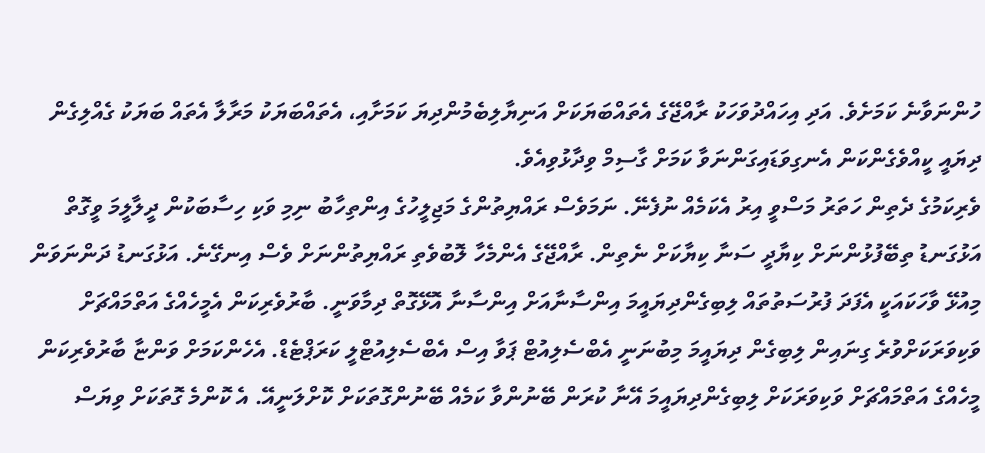ހުންނަވާނެ ކަމަށެވެ. އަދި އިހައްދުވަހަކު ރާއްޖޭގެ އެތައްބަޔަކަށް އަނިޔާލިބެމުންދިޔަ ކަމަށާއި، އެތައްބަޔަކު މަރާލާ އެތައް ބަޔަކު ގެއްލިގެން ދިޔައީ ކީއްވެގެންކަން އެނގިވަޑައިގަންނަވާ ކަމަށް ގާސިމް ވިދާޅުވިއެވެ.
ވެރިކަމުގެ ދެތިން ހަތަރު މަސްވީ އިރު އެކަމެއް ނުފެނޭ. ނަމަވެސް ރައްޔިތުންގެ މަޖިލީހުގެ އިންތިހާބު ނިމި ވަކި ހިސާބަކުން ދީލާލީމަ ވީގޮތް އަޅުގަނޑު ތިބޭފުޅުންނަށް ކިޔާދީ ސަނާ ކިޔާކަށް ނެތިން. ރާއްޖޭގެ އެންމެހާ ލޮބުވެތި ރައްޔިތުންނަށް ވެސް އިނގޭނެ. އަޅުގަނޑު ދަންނަވަން މިއުޅޭ ވާހަކައަކީ އެފަދަ ފުރުސަތުތައް ލިބިގެންދިޔައީމަ އިންސާނާއަށް އިންސާނާ އޮޅޭގޮތް ދިމާވަނީ. ބާރުވެރިކަން އެމީހެއްގެ އަތްމައްޗަށް ވަކިވަރަކަށްވުރެ ގިނައިން ލިބިގެން ދިޔައީމަ މިބުނަނީ އެބްސެލިއުޓް ޕަވާ އިސް އެބްސެލިއުޓްލީ ކަރަޕްޓެޑް. އެހެންކަމަށް ވަންޏާ ބާރުވެރިކަން މީހެއްގެ އަތްމައްޗަށް ވަކިވަރަކަށް ލިބިގެންދިޔައީމަ އޭނާ ކުރަން ބޭނުންވާ ކަމެއް ބޭނުންގޮތަކަށް ކޮށްލަނީއޭ. އެ ކޮންމެ ގޮތަކަށް ވިޔަސް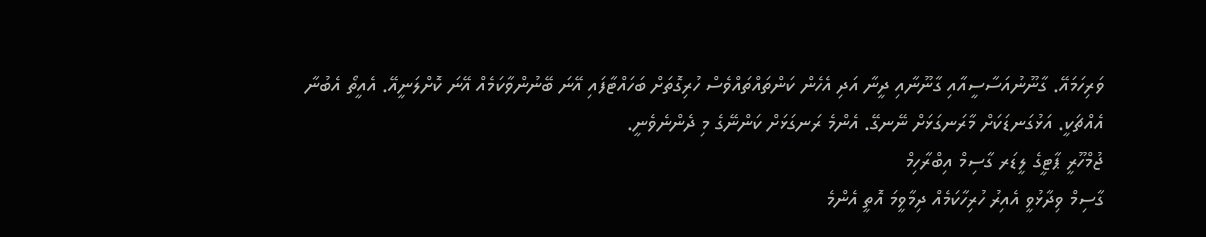ވަރިހަމައޭ. ގާނޫނުއަސާސީއާއި ގާނޫނާއި ދީނާ އަދި އެހެން ކަންތައްތައްވެސް ހުރިގޮތަށް ބަހައްޓާފައި އޭނަ ބޭނުންވާކަމެއް އޭނަ ކޮށްލަނީއޭ. އެއީތޯ އެބުނާ އެއްޗަކީ. އަޅުގަނޑަކަށް މާރަނގަޅަށް ނޭނގޭ. އެންމެ ރަނގަޅަށް ކަންނޭގެ މި ދެންނެވެނީ.
ޖުމްހޫރީ ޕާޓީގެ ލީޑަރ ގާސިމް އިބްރާހިމް
ގާސިމް ވިދާޅުވީ އެއިރު ހުރިހާކަމެއް ދިމާވީމަ އޮތީ އެންމެ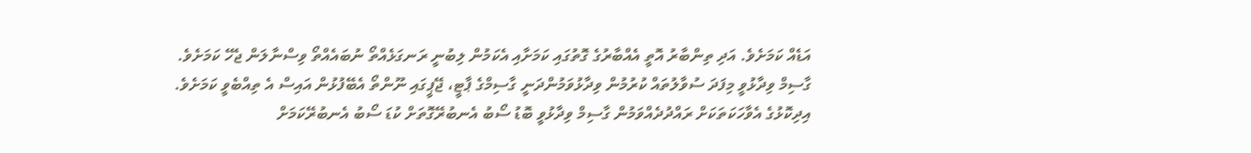އަޑެއް ކަމަށެވެ. އަދި ތިންބާރު އޮތީ އެއްބާރުގެ ގޮތުގައި ކަމަށާއި އެކަމުން ލިބުނީ ރަނގަޅެއްތޯ ނުބައެއްތޯ ވިސްނާލަން ޖެހޭ ކަމަށެވެ.
ގާސިމް ވިދާޅުވީ މިފަދަ ސުވާލުތައް ކުރުމުން ވިދާޅުވަމުންދަނީ ގާސިމްގެ ޕާޓީ، ޖޭޕީގައި ނޫންތޯ އެބޭފުޅުން އައިސް އެ ތިއްބެވީ ކަމަށެވެ. އިދިކޮޅުގެ އެވާހަކަތަކަށް ރައްދުދެއްވަމުން ގާސިމް ވިދާޅުވީ ބޮޑު ސޯބު އެނބުރޭގޮތަށް ކުޑަ ސޯބު އެނބުރޭކަމަށް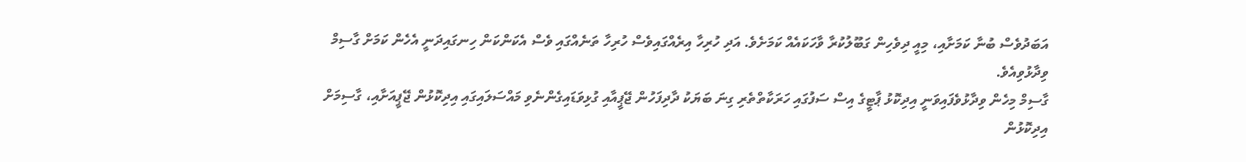އަބަދުވެސް ބުނާ ކަމަށާއި، މިއީ ދިވެހިން ގަބޫލުކުރާ ވާހަކައެއް ކަމަށެވެ. އަދި ހުރިހާ އިރެއްގައިވެސް ހުރިހާ ތަނެއްގައި ވެސް އެކަންކަން ހިނގައިދަނީ އެހެން ކަމަށް ގާސިމް ވިދާޅުވިއެވެ.
ގާސިމް މިހެން ވިދާޅުވެފައިވަނީ އިދިކޮޅު ޕާޓީގެ އިސް ސަފުގައި ހަރަކާތްތެރި ގިނަ ބަޔަކު ދާދިފަހުން ޖޭޕީއާއި ގުޅިވަޑައިގެންނެވި މައްސަލައިގައި އިދިކޮޅުން ޖޭޕީއަށާއި، ގާސިމަށް އިދިކޮޅުން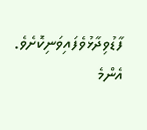ފާޑުވިދާޅުވެފައިވަނިކޮށެވެ.
އެންމެ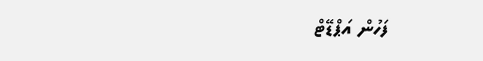ފަހުން އަޕްޑޭޓް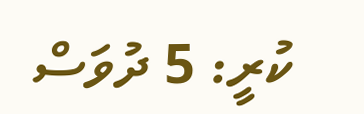ކުރީ: 5 ދުވަސް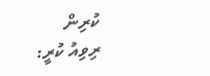ކުރިން
ރިވިއު ކުރީ: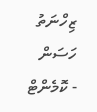ޒިހްނަތު ހަސަން
- ކޮމެންޓް